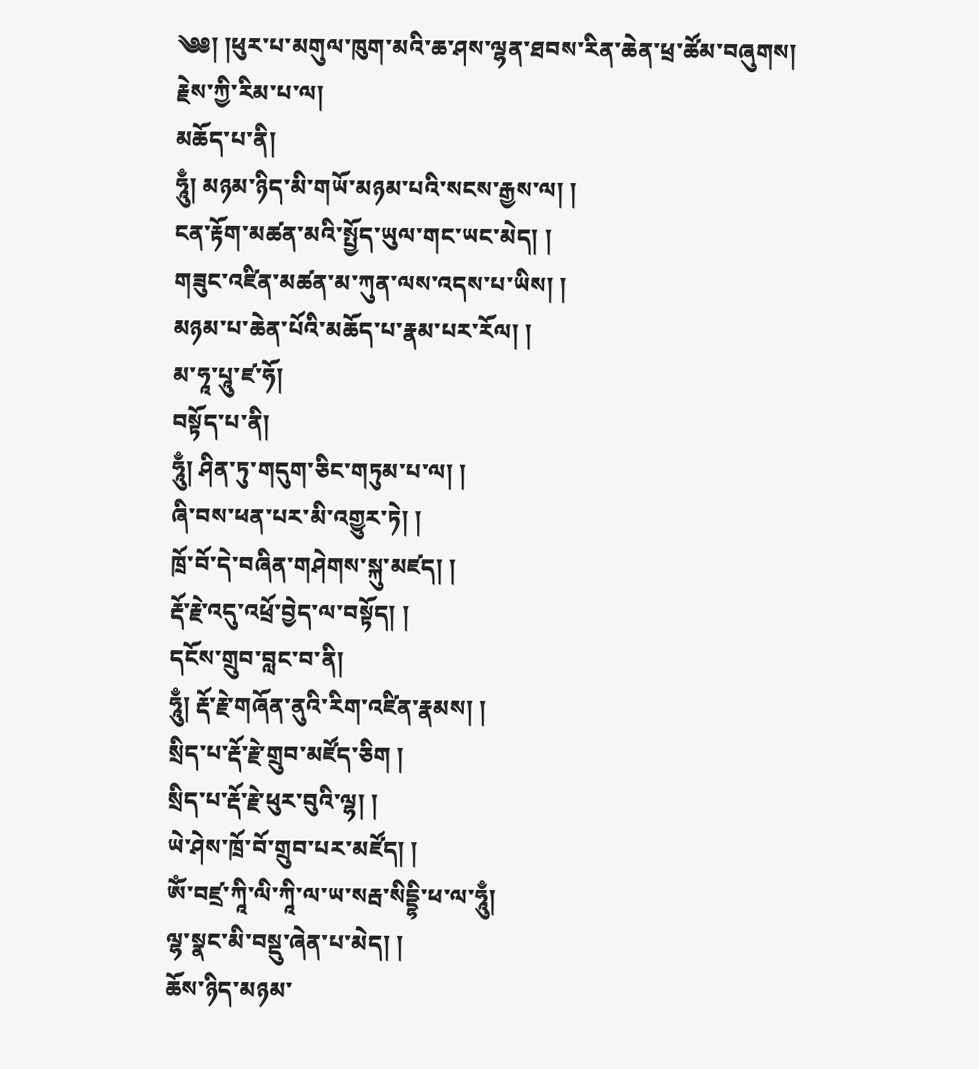༄༅། །ཕུར་པ་མགུལ་ཁུག་མའི་ཆ་ཤས་ལྷན་ཐབས་རིན་ཆེན་ཕྲ་ཚོམ་བཞུགས།
རྗེས་ཀྱི་རིམ་པ་ལ།
མཆོད་པ་ནི།
ཧཱུྃ། མཉམ་ཉིད་མི་གཡོ་མཉམ་པའི་སངས་རྒྱས་ལ། །
ངན་རྟོག་མཚན་མའི་སྤྱོད་ཡུལ་གང་ཡང་མེད། །
གཟུང་འཛིན་མཚན་མ་ཀུན་ལས་འདས་པ་ཡིས། །
མཉམ་པ་ཆེན་པོའི་མཆོད་པ་རྣམ་པར་རོལ། །
མ་ཧཱ་པཱུ་ཛ་ཧོ།
བསྟོད་པ་ནི།
ཧཱུྃ། ཤིན་ཏུ་གདུག་ཅིང་གཏུམ་པ་ལ། །
ཞི་བས་ཕན་པར་མི་འགྱུར་ཏེ། །
ཁྲོ་བོ་དེ་བཞིན་གཤེགས་སྐུ་མཛད། །
རྡོ་རྗེ་འདུ་འཕྲོ་བྱེད་ལ་བསྟོད། །
དངོས་གྲུབ་བླང་བ་ནི།
ཧཱུྃ། རྡོ་རྗེ་གཞོན་ནུའི་རིག་འཛིན་རྣམས། །
སྲིད་པ་རྡོ་རྗེ་གྲུབ་མཛོད་ཅིག །
སྲིད་པ་རྡོ་རྗེ་ཕུར་བུའི་ལྷ། །
ཡེ་ཤེས་ཁྲོ་བོ་གྲུབ་པར་མཛོད། །
ཨོཾ་བཛྲ་ཀཱི་ལི་ཀཱི་ལ་ཡ་སརྦ་སིདྡྷི་ཕ་ལ་ཧཱུྃ།
ལྷ་སྣང་མི་བསྡུ་ཞེན་པ་མེད། །
ཆོས་ཉིད་མཉམ་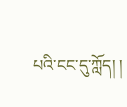པའི་ངང་དུ་ཀློད། །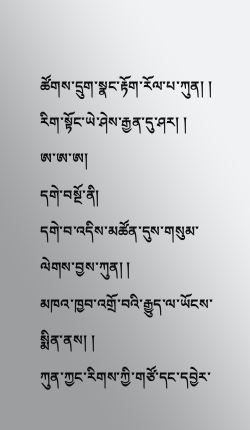ཚོགས་དྲུག་སྣང་རྟོག་རོལ་པ་ཀུན། །
རིག་སྟོང་ཡེ་ཤེས་རྒྱན་དུ་ཤར། །
ཨ་ཨ་ཨ།
དགེ་བསྔོ་ནི།
དགེ་བ་འདིས་མཚོན་དུས་གསུམ་ལེགས་བྱས་ཀུན། །
མཁའ་ཁྱབ་འགྲོ་བའི་རྒྱུད་ལ་ཡོངས་སྨིན་ནས། །
ཀུན་ཀྱང་རིགས་ཀྱི་གཙོ་དང་དབྱེར་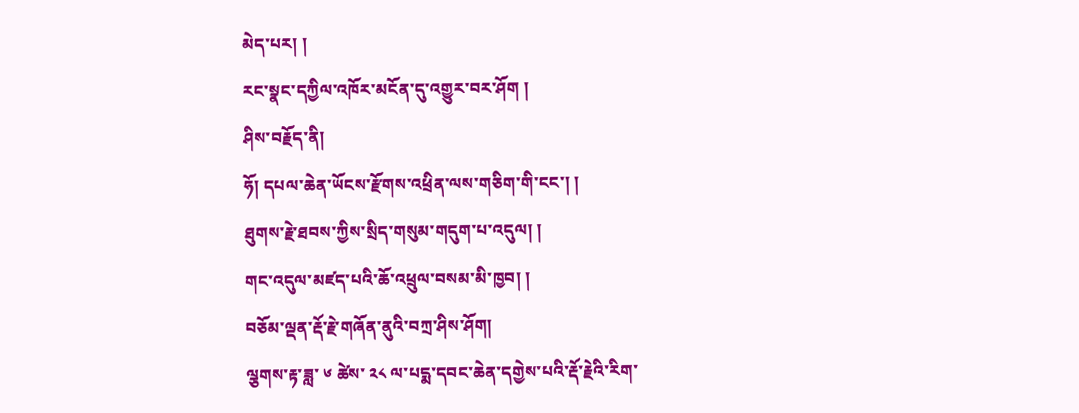མེད་པར། །
རང་སྣང་དཀྱིལ་འཁོར་མངོན་དུ་འགྱུར་བར་ཤོག །
ཤིས་བརྗོད་ནི།
ཧོ། དཔལ་ཆེན་ཡོངས་རྫོགས་འཕྲིན་ལས་གཅིག་གི་ངང་། །
ཐུགས་རྗེ་ཐབས་ཀྱིས་སྲིད་གསུམ་གདུག་པ་འདུལ། །
གང་འདུལ་མཛད་པའི་ཆོ་འཕྲུལ་བསམ་མི་ཁྱབ། །
བཅོམ་ལྡན་རྡོ་རྗེ་གཞོན་ནུའི་བཀྲ་ཤིས་ཤོག།
ལྕགས་རྟ་ཟླ་ ༦ ཚེས་ ༢༨ ལ་པདྨ་དབང་ཆེན་དགྱེས་པའི་རྡོ་རྗེའི་རིག་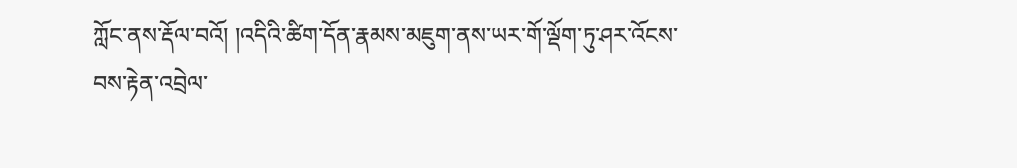ཀློང་ནས་རྡོལ་བའོ། །འདིའི་ཚིག་དོན་རྣམས་མཇུག་ནས་ཡར་གོ་ལྡོག་ཏུ་ཤར་འོངས་བས་རྟེན་འབྲེལ་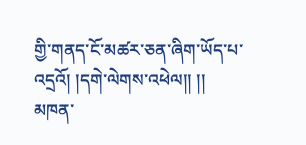གྱི་གནད་ངོ་མཚར་ཅན་ཞིག་ཡོད་པ་འདྲའོ། །དགེ་ལེགས་འཕེལ།། །།
མཁན་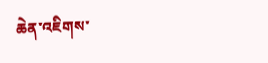ཆེན་འཇིགས་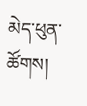མེད་ཕུན་ཚོགས།